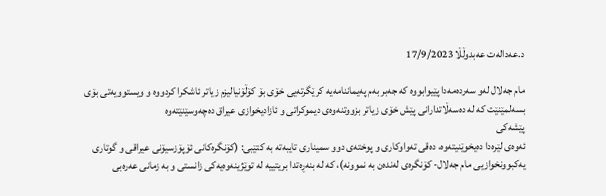د.عه‌داله‌ت عه‌بدوڵڵا 17/9/2023

مام جه‌لال له‌و سه‌رده‌مه‌دا پێیوابووه‌ كه‌ جه‌بر به‌م په‌یماننامه‌یه‌ کرێگرته‌یی خۆی بۆ كۆڵۆنیالیزم زیاتر ئاشكرا كردووه ‌و ویستوویه‌تی بۆی بسه‌لمێنێت كه‌ له‌ ده‌سه‌ڵاتدارانی پێش خۆی زیاتر بزووتنه‌وه‌ی دیموكراتی و ئازادیخوازی عیراق ده‌چه‌وسێنێته‌وه‌
پێشه‌كی
ئه‌وه‌ی لێره‌دا ده‌یخوێنیته‌وه‌، ده‌قی ته‌واوكاری و پوخته‌ی دوو سمیناری تایبه‌ته‌ به‌ كتێبی: (كۆنگره‌كانی ئۆپۆزسیۆنی عیراقی و گوتاری یه‌كبوونخوازیی مام جه‌لال- كۆنگره‌ی له‌نده‌ن به‌ نموونه‌)، كه‌ له‌ بنه‌ڕه‌تدا بریتییه‌ له‌ توێژینه‌وه‌یه‌كی زانستی و به‌ زمانی عه‌ره‌بی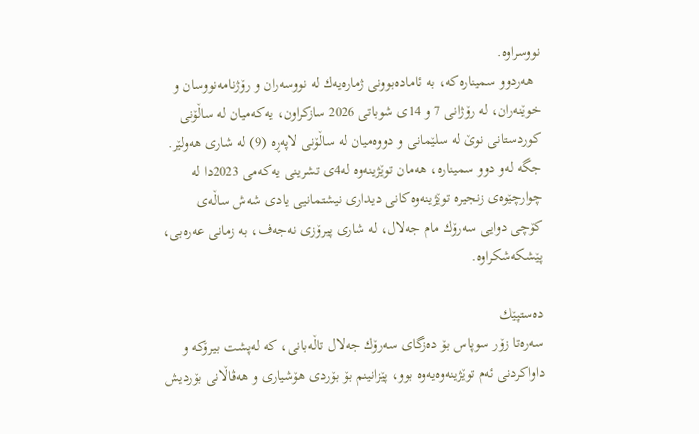نووسراوه‌.
  هه‌ردوو سمیناره‌كه، به‌ ئاماده‌بوونی ژماره‌یه‌ك له‌ نووسه‌ران و رۆژنامه‌نووسان و خوێنه‌ران،‌ له‌ رۆژانی 7 و 14ی شوباتی 2026 سازكراون، یه‌كه‌میان له‌ ساڵۆنی كوردستانی نوێ له‌ سلێمانی و دووه‌میان له‌ ساڵۆنی لاپه‌ڕه‌ (9) له‌ شاری هه‌ولێر. جگه‌ له‌و دوو سمیناره‌، هه‌مان توێژینه‌وه‌ له‌4ی تشرینی یه‌كه‌می 2023دا له‌ چوارچێوه‌ی زنجیره‌ توێژینه‌وه‌كانی دیداری نیشتمانیی یادی شه‌ش ساڵه‌ی كۆچی دوایی سه‌رۆك مام جه‌لال، له‌ شاری پیرۆزی نه‌جه‌ف، به‌ زمانی عه‌ره‌بی، پێشكه‌شكراوه‌.

ده‌ستپێك
سه‌ره‌تا زۆر سوپاس بۆ ده‌زگای سه‌رۆك جه‌لال تاڵه‌بانی، كه‌ له‌پشت بیرۆكه‌ و داواكردنی ئه‌م توێژینه‌وه‌یه‌‌وه‌ بوو، پێزانینم بۆ بۆردی هۆشیاری و هه‌ڤاڵانی بۆردیش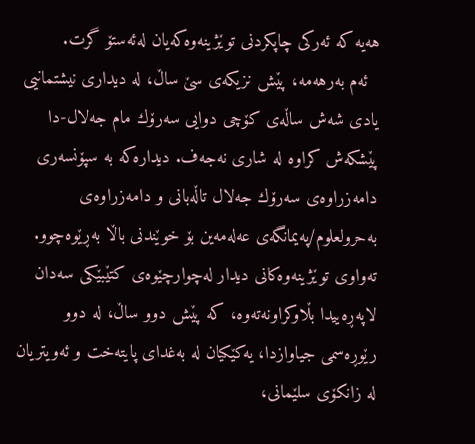هه‌یه‌‌ كه‌ ئه‌ركی چاپكردنی توێژینه‌وه‌كه‌یان له‌ئه‌ستۆ گرت.
  ئه‌م به‌رهه‌مه‌‌، پێش نزیكه‌ی سێ ساڵ، له‌ دیداری نیشتمانیی یادی شه‌ش ساڵه‌ی كۆچی دوایی سه‌رۆك مام جه‌لال-دا پێشكه‌ش كراوه له‌ شاری نه‌جه‌ف. دیداره‌كه‌ به‌ سپۆنسه‌ری دامه‌زراوه‌ی سه‌رۆك جه‌لال تاڵه‌بانی و دامه‌زراوه‌ی به‌حرو‌لعلوم/په‌یمانگەی عه‌له‌مه‌ین بۆ خوێندنی باڵا به‌ڕێوه‌چوو. ته‌واوی توێژینه‌وه‌كانی دیدار له‌چوارچێوه‌ی كتێبێكی سه‌دان لاپه‌ڕه‌ییدا بڵاوكراونه‌ته‌وه، كه‌ پێش دوو ساڵ، له‌ دوو رێوڕه‌سمی جیاوازدا، یه‌كێكیان له‌ به‌غدای پایته‌خت و ئه‌ویتریان له‌ زانكۆی سلێمانی،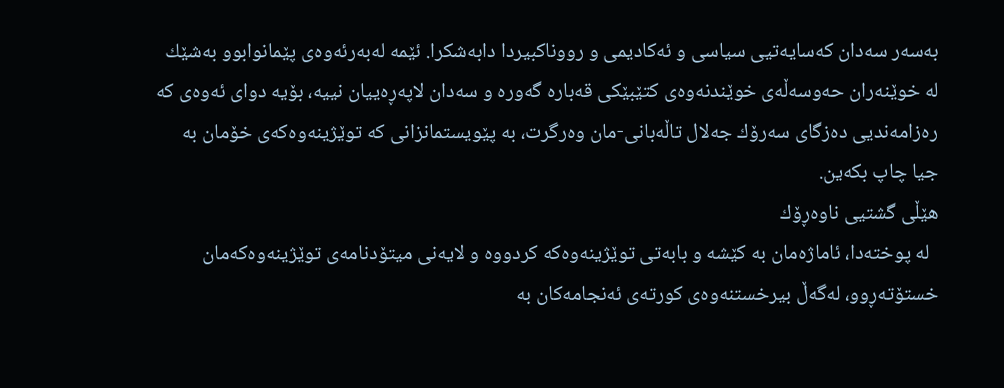به‌سه‌ر سه‌دان كه‌سایه‌تیی سیاسی و ئه‌كادیمی و رووناكبیردا دابه‌شكرا. ئێمه له‌به‌رئه‌وه‌ی پێمانوابوو به‌شێك له خوێنه‌ران حه‌وسه‌ڵه‌ی خوێندنه‌وه‌ی كتێبێكی قه‌باره‌ گه‌وره‌ و سه‌دان لاپه‌ڕه‌ییان نییه‌، بۆیه‌ دوای ئه‌وه‌ی كه‌‌‌ ره‌زامه‌ندیی ده‌زگای سه‌رۆك جه‌لال تاڵه‌بانی-مان وه‌رگرت، به‌ پێویستمانزانی كه‌ توێژینه‌وه‌كه‌ی خۆمان به‌ جیا چاپ بكه‌ین.
هێڵی گشتیی ناوه‌ڕۆك
  له‌ پوخته‌دا، ئاماژه‌مان به‌ كێشه ‌و بابه‌تی توێژینه‌وه‌كه‌ كردووه ‌و لایه‌نی میتۆدنامه‌ی توێژینه‌وه‌كه‌مان خستۆته‌ڕوو، له‌گه‌ڵ بیرخستنه‌وه‌ی كورته‌ی ئه‌نجامه‌كان‌ به‌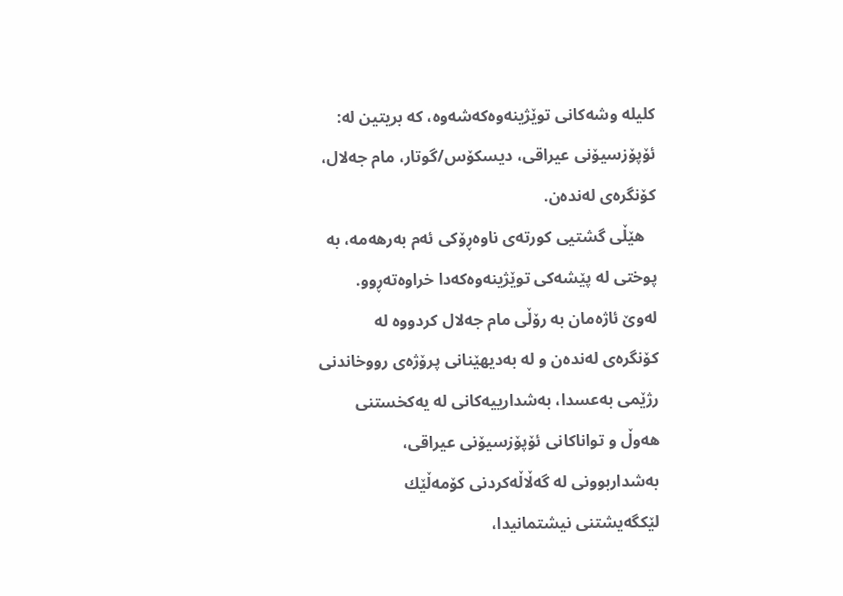كلیله‌ وشه‌كانی توێژینه‌وه‌كه‌شه‌وه‌، كه‌ بریتین له‌: ئۆپۆزسیۆنی عیراقی، دیسكۆس/گوتار، مام جه‌لال، كۆنگره‌ی له‌نده‌ن.
   هێڵی گشتیی كورته‌ی ناوه‌ڕۆكی ئه‌م به‌رهه‌مه‌، به‌ پوختی له‌‌ پێشه‌كی توێژینه‌وه‌كه‌دا خراوه‌ته‌ڕوو. له‌وێ ئاژه‌مان به‌ رۆڵی مام جه‌لال كردووه‌ له‌ كۆنگره‌ی له‌نده‌ن و ‌له‌ به‌دیهێنانی پرۆژه‌ی رووخاندنی رژێمی به‌عسدا، به‌شدارییه‌كانی له‌ یه‌كخستنی هه‌وڵ و تواناكانی ئۆپۆزسیۆنی عیراقی، به‌شداربوونی له‌ گه‌ڵاڵه‌كردنی كۆمه‌ڵێك لێكگه‌یشتنی نیشتمانیدا،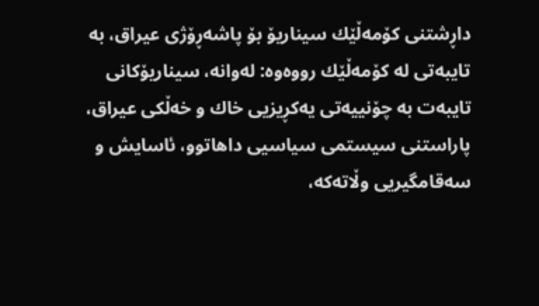داڕشتنی كۆمه‌ڵێك سیناریۆ بۆ پاشه‌ڕۆژی عیراق، به‌ تایبه‌تی له‌ كۆمه‌ڵێك رووه‌وه‌: له‌وانه، سیناریۆكانی تایبه‌ت به چۆنییه‌تی‌ یه‌كڕیزیی خاك و خه‌ڵكی عیراق، پاراستنی سیستمی سیاسیی داهاتوو، ئاسایش و سه‌قامگیریی وڵاته‌كه‌،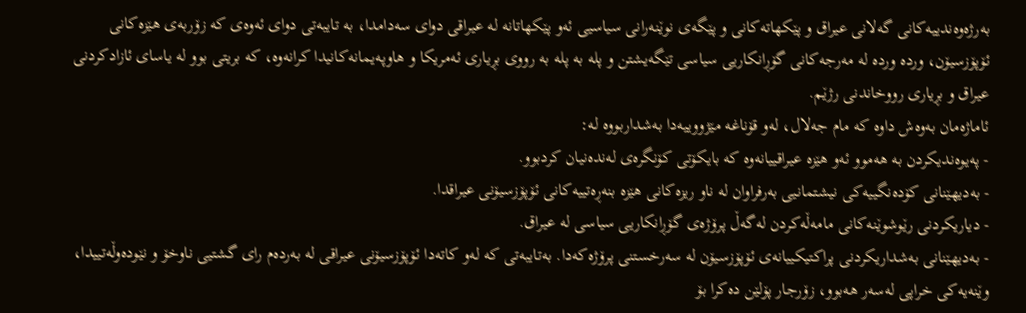به‌رژه‌وه‌ندییه‌كانی گه‌لانی عیراق و پێكهاته‌كانی و پێگه‌ی نوێنه‌رانی سیاسیی ئه‌و پێكهاتانه‌ له‌ عیراقی دوای سه‌دامدا، به‌ تایبه‌تی دوای ئه‌وه‌ی كه‌ زۆربه‌ی هێزه‌كانی ئۆپۆزسیۆن، ورده‌ ورده‌ له‌ مه‌رجه‌كانی گۆڕانكاریی سیاسی تێگه‌یشتن و پله‌ به ‌پله‌‌ به‌ رووی بڕیاری ئه‌مریكا و هاوپه‌یمانه‌كانیدا كرانه‌وه‌‌، كه‌ بریتی بوو‌ له‌ یاسای ئازادكردنی عیراق و بڕیاری رووخاندنی رژێم.
ئاماژه‌مان به‌وه‌ش داوه‌ كه‌ مام جه‌لال، له‌و قۆناغه‌ مێژووییه‌دا به‌شداربووه‌ له‌:
- په‌یوه‌ندیكردن به‌ هه‌موو ئه‌و هێزه‌ عیراقییانه‌وه‌ كه‌ بایكۆتی كۆنگره‌ی له‌نده‌نیان كردبوو.
- به‌دیهێنانی كۆده‌نگییه‌كی نیشتمانیی به‌رفراوان له‌ ناو ریزه‌كانی هێزه‌ بنه‌ڕه‌تییه‌كانی ئۆپۆزسیۆنی عیراقدا.
- دیاریكردنی رێوشوێنه‌كانی مامه‌ڵه‌كردن له‌گه‌ڵ پرۆژه‌ی گۆڕانكاریی سیاسی له‌ عیراق.
- به‌دیهێنانی به‌شداریكردنی پراكتیكییانه‌ی ئۆپۆزسیۆن له‌ سه‌رخستنی پرۆژه‌كه‌دا. به‌تایبه‌تی كه‌ له‌و كاته‌دا ئۆپۆزسیۆنی عیراقی له‌ به‌رده‌م رای گشتیی ناوخۆ و نێوده‌وڵه‌تییدا، وێنه‌یه‌كی خراپی له‌سه‌ر هه‌بوو‌، زۆرجار پۆلێن ده‌كرا بۆ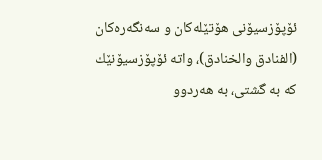ئۆپۆزسیۆنی هۆتێله‌كان و سه‌نگه‌ره‌كان (الفنادق والخنادق)، واته ئۆپۆزسیۆنێك كه‌ به ‌گشتی، به‌ هه‌ردوو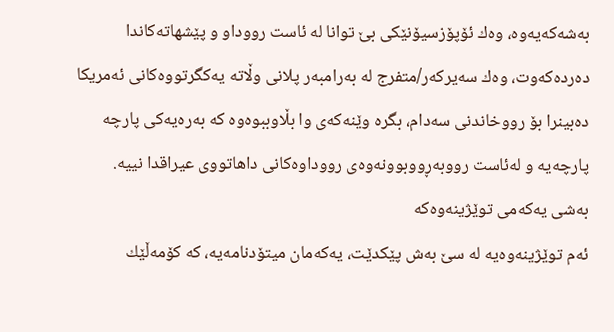به‌شه‌كه‌یه‌وه،‌‌ وه‌ك ئۆپۆزسیۆنێكی بێ توانا له‌ ئاست رووداو و پێشهاته‌كاندا ده‌رده‌كه‌وت، وه‌ك سه‌یركه‌ر/متفرج له‌ به‌رامبه‌ر پلانی وڵاته‌ یه‌كگرتووه‌كانی ئه‌مریكا ده‌بینرا بۆ رووخاندنی سه‌دام، بگره‌ وێنه‌كه‌ی وا بڵاوببوه‌وه‌ كه‌ به‌ره‌یه‌كی پارچه‌ پارچه‌یه‌ و له‌ئاست رووبه‌ڕووبوونه‌وه‌ی رووداوه‌كانی داهاتووی عیراقدا نییه‌.
به‌شی یه‌كه‌می توێژینه‌وه‌كه‌
ئه‌م توێژینه‌وه‌یه‌ له‌ سێ به‌ش پێكدێت، یه‌كه‌مان میتۆدنامه‌‌یه‌، كه‌ كۆمه‌ڵێك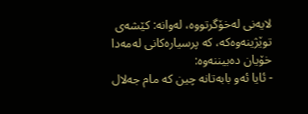لایه‌نی له‌خۆگرتووه‌، له‌وانه‌: كێشه‌ی توێژینه‌وه‌‌كه،‌ كه‌ پرسیاره‌كانی له‌مه‌دا خۆیان ده‌بیننه‌وه‌:
- ئایا ئه‌و بابه‌تانه‌ چین كه مام جه‌لال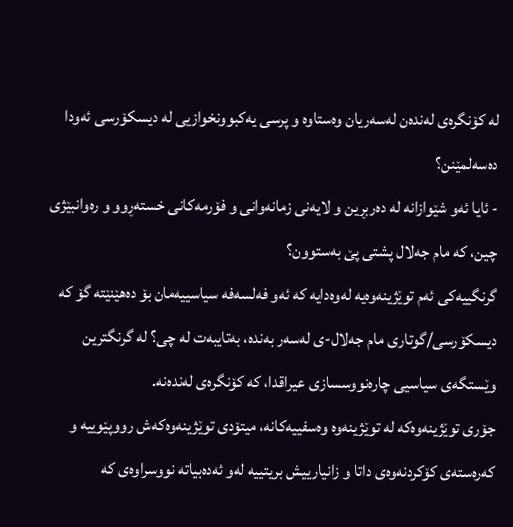له‌ كۆنگره‌ی له‌نده‌ن له‌سه‌ریان وه‌ستاوه‌ و پرسی یه‌كبوونخوازیی له‌ دیسكۆرسی ئه‌ودا ده‌سه‌لمێنن؟
- ئایا ئه‌و شێوازانه‌ له‌ ده‌ربڕین و لایه‌نی زمانه‌وانی و فۆرمه‌كانی خسته‌ڕوو و ره‌وانبێژی چین، كه‌ مام جه‌لال پشتی پێ به‌ستوون؟
گرنگییه‌كی ئه‌م توێژینه‌وه‌یه‌ له‌وه‌دایه‌ كه‌‌ ئه‌و فه‌لسه‌فه‌ سیاسییه‌مان بۆ ده‌هێنێته‌ ‌گۆ كه‌ دیسكۆرسی/گوتاری مام جه‌لال-ی له‌سه‌ر به‌نده‌، به‌تایبه‌ت له ‌چی؟ له‌ گرنگترین وێستگه‌ی سیاسیی چاره‌نووسسازی عیراقدا، كه‌ كۆنگره‌ی له‌نده‌نه‌.
جۆری توێژینه‌وه‌كه‌ له‌ توێژینه‌وه‌ وه‌سفییه‌كانه‌، میتۆدی توێژینه‌وه‌كه‌ش رووپێوییه‌ و كه‌ره‌سته‌ی كۆكردنه‌وه‌ی داتا و زانیارییش بریتییه‌ له‌و ئه‌ده‌بیاته‌ نووسراوه‌ی كه‌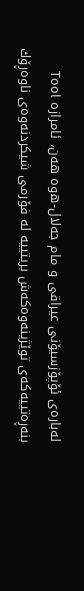له‌باره‌ی ئۆپۆزسیۆنی عیراقی و مام جه‌لال-ه‌وه‌ هه‌ن، ئامرازه Tool بنه‌ڕه‌تییه‌كه‌ی توێژینه‌وه‌كه‌ش بریتییه‌ له‌ فۆرمی شیكردنه‌وه‌ی ناوه‌ڕۆك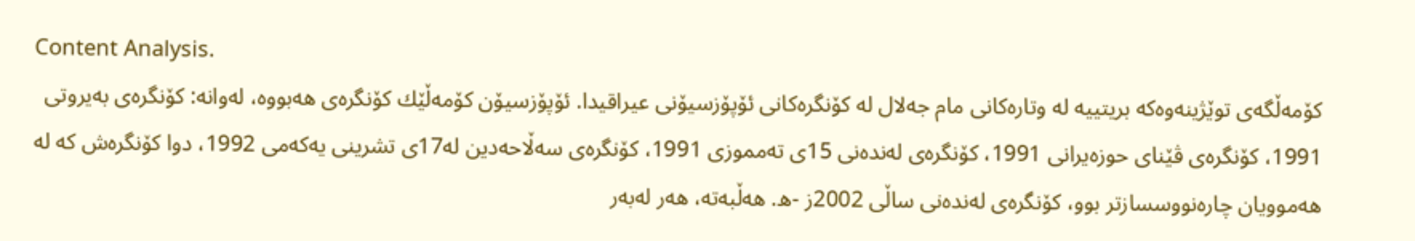Content Analysis.
كۆمه‌ڵگه‌ی توێژینه‌وه‌كه‌ بریتییه‌ له‌ وتاره‌كانی مام جه‌لال له‌ كۆنگره‌كانی ئۆپۆزسیۆنی عیراقیدا. ئۆپۆزسیۆن كۆمه‌ڵێك كۆنگره‌ی هه‌بووه‌، له‌وانه‌: كۆنگره‌ی به‌یروتی 1991، كۆنگره‌ی ڤێنای حوزه‌یرانی 1991، كۆنگره‌ی له‌نده‌نی 15ی ته‌مموزی 1991، كۆنگره‌ی سه‌ڵاحه‌دین له‌17ی تشرینی یه‌كه‌می 1992، دوا كۆنگره‌ش كه‌ له‌ هه‌موویان چاره‌نووسسازتر بوو، كۆنگره‌ی له‌نده‌نی ساڵی 2002ز -ه‌. هه‌ڵبه‌ته‌، هه‌ر له‌به‌ر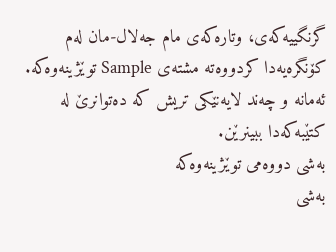گرنگییه‌كه‌ی‌، وتاره‌كه‌ی مام جه‌لال-مان له‌م كۆنگره‌یه‌دا كردووه‌ته‌‌ مشته‌ی Sample توێژینه‌وه‌‌كه‌. ئه‌‌مانه‌ و چه‌ند لایه‌نێكی تریش كه‌ ده‌توانرێ له‌ كتێبه‌كه‌دا ببینرێن.
به‌شی دووه‌می‌ توێژینه‌وه‌كه‌
به‌شی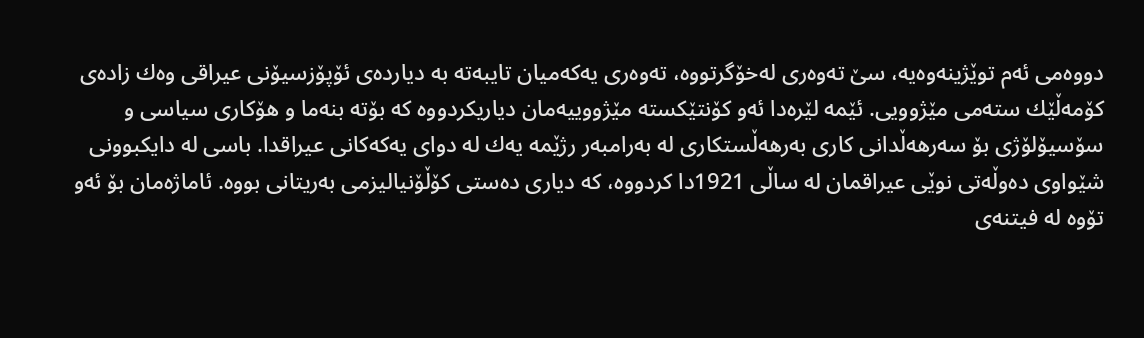دووه‌می ئه‌م توێژینه‌وه‌یه‌، سێ ته‌وه‌ری له‌خۆگرتووه‌، ته‌وه‌ری یه‌كه‌میان تایبه‌ته‌ به‌ دیارده‌ی ئۆپۆزسیۆنی عیراقی وه‌ك زاده‌ی كۆمه‌ڵێك سته‌می مێژوویی. ئێمه‌ لێره‌دا ئه‌و كۆنتێكسته‌‌ مێژووییه‌مان دیاریكردووه‌ كه‌ بۆته‌ بنه‌ما و هۆكاری سیاسی و سۆسیۆلۆژی بۆ سه‌رهه‌ڵدانی كاری به‌رهه‌ڵستكاری له‌ به‌رامبه‌ر رژێمه‌ یه‌ك له‌ دوای یه‌كه‌كانی عیراقدا. باسی له ‌دایكبوونی شێواوی ده‌وڵه‌تی نوێی عیراقمان له‌ ساڵی 1921دا‌ كردووه‌، كه‌ دیاری ده‌ستی كۆڵۆنیالیزمی به‌ریتانی بووه‌. ئاماژه‌مان بۆ ئه‌و تۆوه‌ له‌ فیتنه‌ی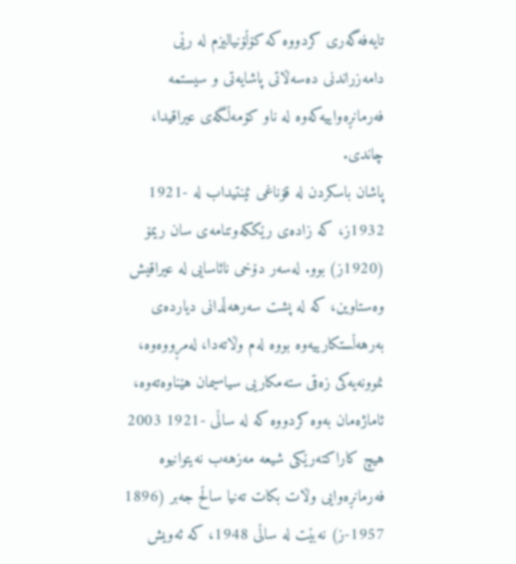تایه‌فه‌گه‌ری كردووه‌ كه‌ كۆڵۆنیالیزم‌ له‌ رێی دامه‌زراندنی ده‌سه‌ڵاتی پاشایەتی و سیستمه‌ فه‌رمانڕه‌واییه‌كه‌وه‌ له‌ ناو كۆمه‌ڵگه‌ی عیراقیدا، چاندی.
پاشان باسكردن له‌ قۆناغی ئینتیداب لە‌ -1921 1932ز، كه‌ زاده‌ی رێككه‌وتنامه‌ی سان ریمۆ (1920ز) بوو. له‌سه‌ر دۆخی نائاسایی له‌ عیراقیش وه‌ستاوین، كه‌ له‌ پشت سه‌رهه‌ڵدانی دیارده‌ی به‌رهه‌ڵستكارییه‌وه‌ بووه‌ له‌م وڵاته‌دا، له‌مڕووه‌وه‌، نموونەیه‌كی زه‌قی سته‌مكاریی سیاسیمان هێناوه‌ته‌وه‌، ئاماژه‌مان به‌وه‌ كردووه‌ كه‌ له ساڵی‌ -1921 2003 هیچ كاراكته‌رێكی شیعه‌ مه‌زهه‌ب نه‌یتوانیوه‌ فه‌رمانڕه‌وایی وڵات بكات‌ ته‌نیا ساڵح جه‌بر (1896 1957-ز) نه‌بێت له‌ ساڵی 1948، كه‌ ئه‌ویش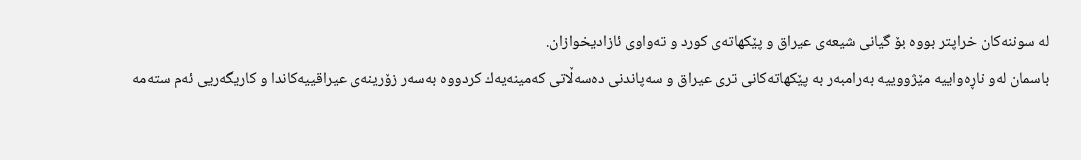له‌ سوننه‌كان خراپتر بووه‌ بۆ گیانی شیعه‌ی عیراق و پێكهاته‌ی كورد و ته‌واوی ئازادیخوازان.
باسمان له‌و ناڕه‌واییه‌‌ مێژووییه‌ به‌رامبه‌ر به‌ پێكهاته‌كانی تری عیراق و سه‌پاندنی ده‌سه‌ڵاتی كه‌مینه‌یه‌ك كردووه‌ به‌سه‌ر زۆرینه‌ی عیراقییه‌كاندا و كاریگه‌ریی ئه‌م سته‌مه‌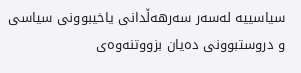سیاسییه‌ له‌سه‌ر سه‌رهه‌ڵدانی یاخیبوونی سیاسی و دروستبوونی ده‌یان بزووتنه‌وه‌ی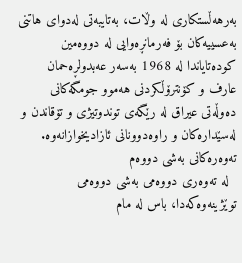به‌رهه‌ڵستكاری‌ له‌ وڵات، به‌تایبه‌تی له‌دوای هاتنی به‌عسییه‌كان بۆ فه‌رمانڕه‌وایی له‌ دووه‌مین كوده‌تایاندا له‌ 1968 به‌سه‌ر عه‌بدولڕه‌حمان عارف و كۆنترۆڵكردنی هه‌موو جومگه‌كانی ده‌وڵه‌تی عیراق له‌ رێگه‌ی توندوتیژی و تۆقاندن و له‌سێداره‌كان و راوه‌دوونانی ئازادیخوازانه‌وه‌.
ته‌وه‌ره‌كانی به‌شی دووه‌م‌
  له‌ ته‌وه‌ری دووه‌می به‌شی دووه‌می توێژینه‌وه‌كه‌دا، باس له‌ مام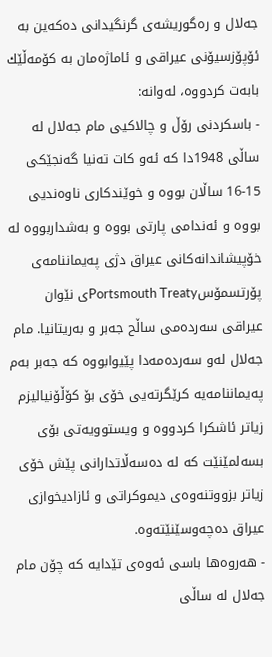جه‌لال و ره‌گوریشه‌ی گرنگیدانی ده‌كه‌ین به‌ ئۆپۆزسیۆنی عیراقی و ئاماژه‌مان به‌ كۆمه‌ڵێك بابه‌ت كردووه‌، له‌وانه‌:
- باسكردنی رۆڵ و چالاكیی مام جه‌لال له‌ ساڵی 1948دا كه‌ ئه‌و كات ته‌نیا‌ گه‌نجێكی  15-16 ساڵان بووه‌ و خوێندكاری ناوه‌ندیی بووه ‌و ئه‌ندامی پارتی بووه‌ و به‌شداربووه‌ له‌ خۆپیشاندانه‌كانی عیراق دژی په‌یماننامه‌ی پۆرتسمۆسPortsmouth Treatyی نێوان عیراقی سه‌رده‌می ساڵح جه‌بر و به‌ریتانیا. مام جه‌لال له‌و سه‌رده‌مه‌دا پێیوابووه‌ كه‌ جه‌بر به‌م په‌یماننامه‌یه‌ کرێگرته‌یی خۆی بۆ كۆڵۆنیالیزم زیاتر ئاشكرا كردووه ‌و ویستوویه‌تی بۆی بسه‌لمێنێت كه‌ له‌ ده‌سه‌ڵاتدارانی پێش خۆی زیاتر بزووتنه‌وه‌ی دیموكراتی و ئازادیخوازی عیراق ده‌چه‌وسێنێته‌وه‌.
- هه‌روه‌ها باسی ئه‌وه‌ی تێدایه‌ كه‌ چۆن مام جه‌لال له‌ ساڵی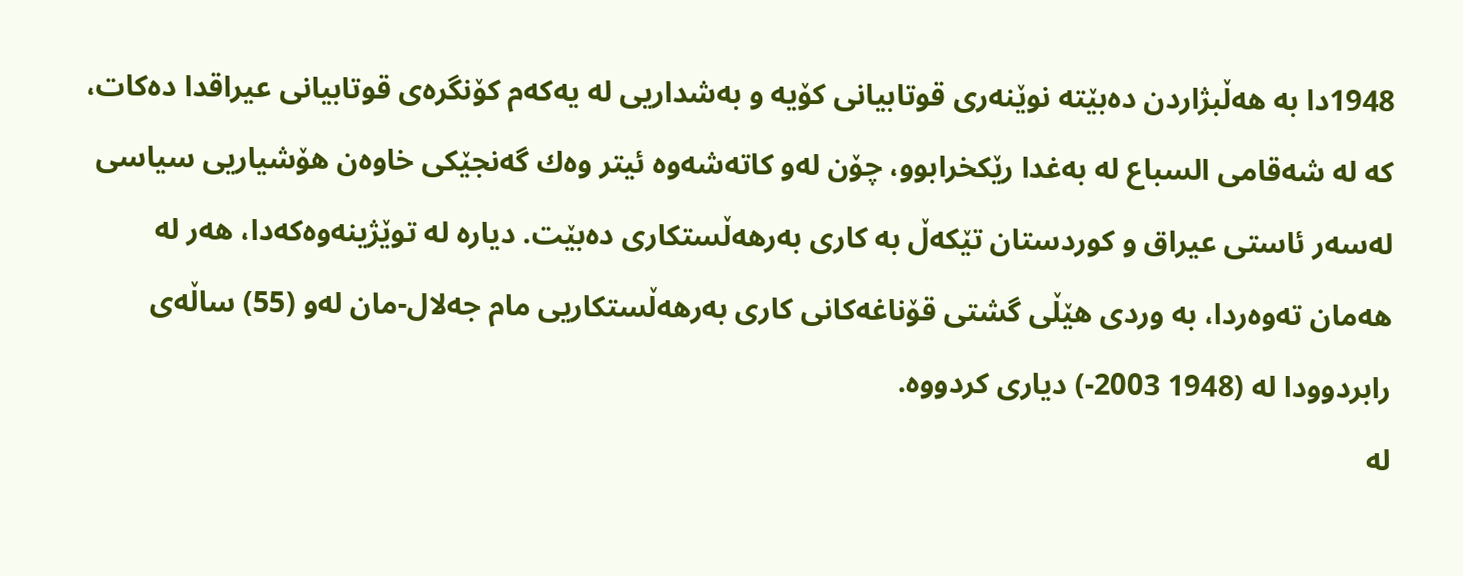1948دا به‌ هه‌ڵبژاردن ده‌بێته‌ نوێنه‌ری قوتابیانی كۆیه‌ و به‌شداریی له‌ یه‌كه‌م كۆنگره‌ی قوتابیانی عیراقدا ده‌كات، كه له‌‌ شه‌قامی السباع له‌ به‌غدا رێكخرابوو، چۆن له‌و كاته‌شه‌وه‌ ئیتر وه‌ك گه‌نجێكی خاوه‌ن هۆشیاریی سیاسی له‌سه‌ر ئاستی عیراق و كوردستان تێكه‌ڵ به‌ كاری به‌رهه‌ڵستكاری ده‌بێت. دیاره‌ له‌ توێژینه‌وه‌كه‌دا، هه‌ر له‌ هه‌مان ته‌وه‌ردا، به‌ وردی هێڵی گشتی قۆناغه‌كانی كاری به‌رهه‌ڵستكاریی مام جه‌لال-مان له‌و (55) ساڵه‌ی رابردوودا له‌ (1948 2003-) دیاری كردووه‌.
له‌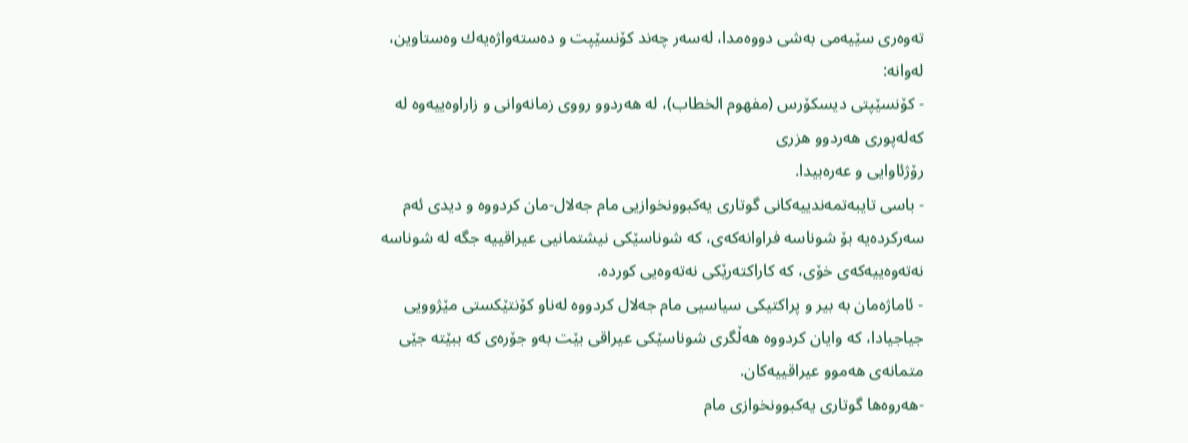ته‌وه‌ری سێیه‌می به‌شی دووه‌مدا، له‌سه‌ر چه‌ند كۆنسێپت و ده‌سته‌واژه‌یه‌ك وه‌ستاوین، له‌وانه‌:
- كۆنسێپتی دیسكۆرس (مفهوم الخطاب)، له‌ هه‌ردوو رووی زمانه‌وانی و زاراوه‌ییه‌وه‌ له‌ كه‌له‌پوری هه‌ردوو هزری
رۆژئاوایی و عه‌ره‌بیدا.
- باسی تایبه‌تمه‌ندییه‌كانی گوتاری یه‌كبوونخوازیی مام جه‌لال-مان كردووه ‌و دیدی ئه‌م سه‌ركرده‌یه‌ بۆ شوناسه‌ فراوانه‌كه‌ی، كه‌ شوناسێكی نیشتمانیی عیراقییه‌ جگه‌ له‌ شوناسه‌ نه‌ته‌وه‌ییه‌كه‌ی خۆی، کە كاراكته‌رێكی نه‌ته‌وەیی كوردە.
- ئاماژه‌مان به‌ بیر و‌ پراكتیكی سیاسیی مام جه‌لال كردووه‌ له‌ناو كۆنتێكستی مێژوویی جیاجیادا، كه‌ وایان كردووه‌ هه‌ڵگری شوناسێكی عیراقی بێت به‌و جۆره‌ی كه‌ ببێته‌ جێی متمانه‌ی هه‌موو عیراقییه‌كان.
-هه‌روه‌ها گوتاری یه‌كبوونخوازی مام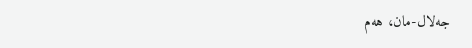جه‌لال-مان، هه‌م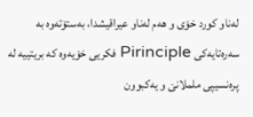له‌ناو كورد خۆی و هه‌م له‌ناو عیراقیشدا، به‌ستۆته‌وه‌ به‌ سه‌ره‌تایه‌كی Pirinciple فكریی خۆیه‌وه‌ كه‌ بریتییه‌ له‌ پره‌نسیپی ململانێ و یه‌كبوون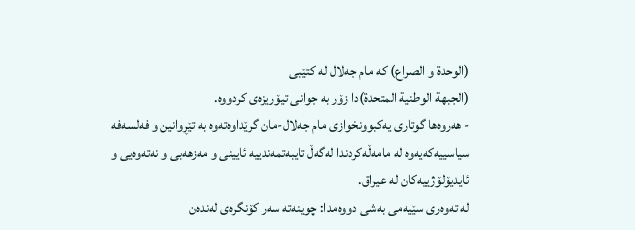(الوحدة‌‌ و الصراع) كه‌ مام جه‌لال له‌ كتێبی
(الجبهة‌‌ الوطنیة‌‌ المتحدة‌‌‌)دا زۆر به‌ جوانی تیۆریزه‌ی كردووه‌.
- هه‌روه‌ها گوتاری یه‌كبوونخوازی مام جه‌لال-مان گرێداوه‌ته‌وه‌ به‌ تێڕوانین و فه‌لسه‌فه‌ سیاسییه‌كه‌یه‌وه‌ له‌ مامه‌ڵه‌كردندا له‌گه‌ڵ تایبه‌تمه‌ندییه‌ ئایینی و مه‌زهه‌بی و نه‌ته‌وه‌یی و ئایدیۆلۆژییه‌كان له‌ عیراق.
له‌ ته‌وه‌ری سێیه‌می به‌شی دووه‌مدا: چوینه‌ته‌ سه‌ر كۆنگره‌ی له‌نده‌ن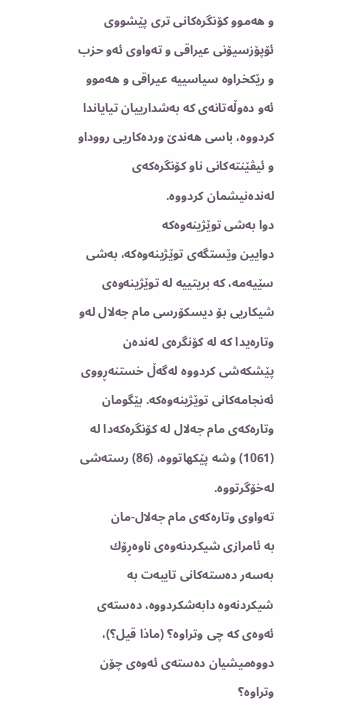و هه‌موو كۆنگره‌كانی تری پێشووی ئۆپۆزسیۆنی عیراقی و ته‌واوی ئه‌و حزب و رێكخراوه‌ سیاسییه‌ عیراقی و هه‌موو ئه‌و ده‌وڵه‌تانه‌ی كه‌ به‌شدارییان تیایاندا كردووه‌، باسی هه‌ندێ ورده‌كاریی رووداو و ئیڤێنته‌كانی ناو كۆنگره‌كه‌ی له‌نده‌نیشمان كردووه‌.
دوا به‌شی توێژینه‌وه‌كه‌
دوایین وێستگه‌ی توێژینه‌وه‌كه‌، به‌شی سێیه‌مه‌، كه‌ بریتییه‌ له‌ توێژینه‌وه‌ی شیكاریی بۆ دیسكۆرسی مام جه‌لال له‌و وتاره‌یدا كه‌ له‌ كۆنگره‌ی له‌نده‌ن پێشكه‌شی كردووه‌ له‌گه‌ڵ خستنه‌ڕووی ئه‌نجامه‌كانی توێژینه‌وه‌كه‌. بێگومان وتاره‌كه‌ی مام جه‌لال له‌ كۆنگره‌كه‌دا‌ له‌ (1061) وشه‌ پێكهاتووه‌، (86) رسته‌شی له‌خۆگرتووه.
ته‌واوی وتاره‌كه‌ی مام جه‌لال-مان
به‌ ئامرازی شیكردنه‌وه‌ی ناوه‌ڕۆك به‌سه‌ر ده‌سته‌كانی تایبه‌ت به‌ شیكردنه‌وه‌ دابه‌شكردووه‌، ده‌سته‌ی ئه‌وه‌ی كه‌ چی وتراوه‌؟ (ماذا قیل؟)، دووه‌میشیان ده‌سته‌ی ئه‌وه‌ی چۆن وتراوه‌؟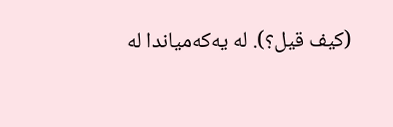(كیف قیل؟). له‌ یه‌كه‌میاندا له‌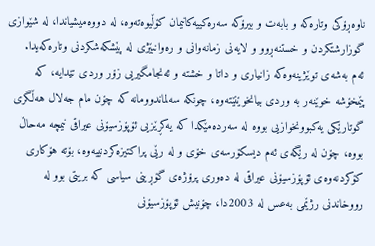ناوه‌ڕۆكی وتاره‌كه ‌و بابه‌ت و بیرۆكه‌ سه‌ره‌كییه‌كانیمان ‌كۆڵیوه‌ته‌وه‌‌، له‌ دووه‌میشیاندا، له‌ شێوازی گوزارشتكردن و خستنه‌ڕوو و لایه‌نی زمانه‌وانی و ره‌وانبێژی له‌ پێشكه‌شكردنی وتاره‌كه‌یدا‌.
ئه‌م به‌شه‌ی توێژینه‌وه‌كه‌ زانیاری و داتا و خشته‌ و ئه‌نجامگیریی زۆر وردی تێدایه،‌ كه‌ پێمخۆشه‌ خوێنه‌ر به‌ وردی بیانخوێنێته‌وه‌، چونكه‌ سه‌لماندوومانه‌ كه‌ چۆن مام جه‌لال هه‌ڵگری گوتارێكی یه‌كبوونخوازیی بووه‌ له‌ سه‌رده‌مێكدا كه‌ یه‌كڕێزیی ئۆپۆزسیۆنی عیراقی نیمچه‌ مه‌حاڵ بووه‌، چۆن له‌ رێگه‌ی ئه‌م دیسکۆرسه‌ی خۆی و له‌ رێی پراكتیزه‌كردنییه‌وه‌، بۆته‌ هۆكاری كۆكردنه‌وه‌ی ئۆپۆزسیۆنی عیراقی له‌ ده‌وری پرۆژه‌ی گۆڕینی سیاسی كه‌ بریتی بوو له‌ رووخاندنی رژێمی به‌عس له‌ 2003دا، چۆنیش ئۆپۆزسیۆنی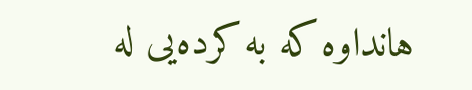هانداوه‌ كه به‌ كرده‌یی‌ له‌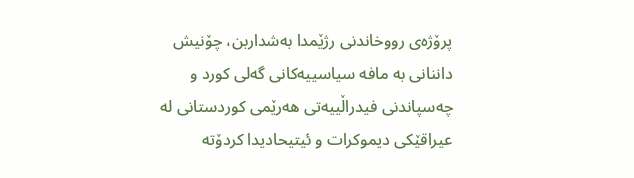پرۆژه‌ی رووخاندنی رژێمدا به‌شداربن، چۆنیش داننانی به‌ مافه‌ سیاسییه‌كانی گه‌لی كورد و چه‌سپاندنی فیدراڵییه‌تی هه‌رێمی كوردستانی له‌ عیراقێكی دیموكرات و ئیتیحادیدا كردۆته‌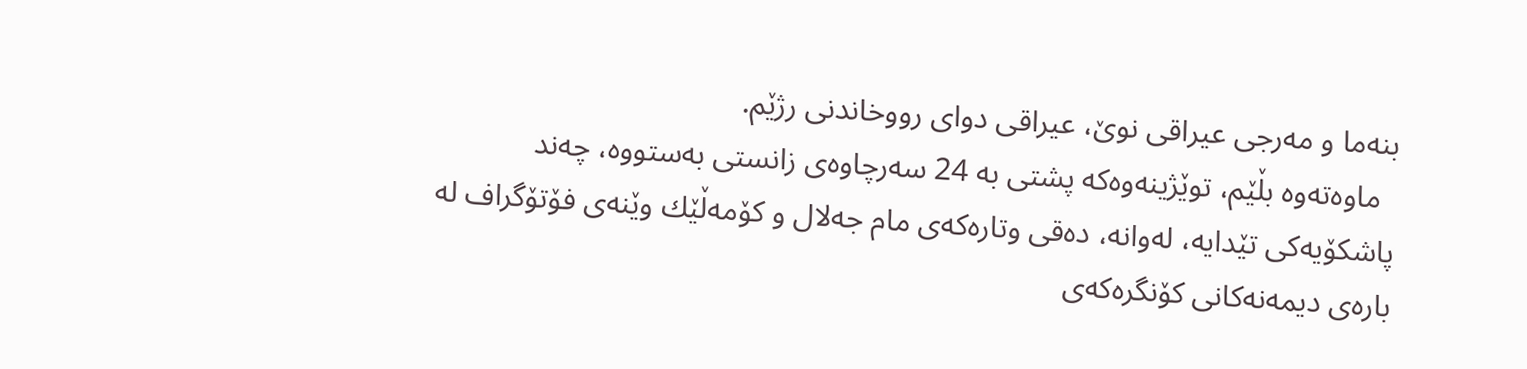بنه‌ما و مه‌رجی عیراقی نوێ، عیراقی دوای رووخاندنی رژێم.
  ماوه‌ته‌وه‌ بڵێم، توێژینه‌وه‌كه‌ پشتی به‌ 24 سه‌رچاوه‌ی زانستی به‌ستووه، چه‌ند پاشكۆیه‌كی تێدایه‌، له‌وانه‌، ده‌قی وتاره‌كه‌ی مام جه‌لال و كۆمه‌ڵێك وێنه‌ی فۆتۆگراف له‌ باره‌ی دیمه‌نه‌كانی كۆنگره‌كه‌ی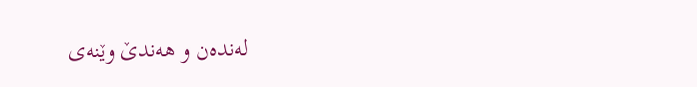له‌نده‌ن و هه‌ندێ وێنه‌ی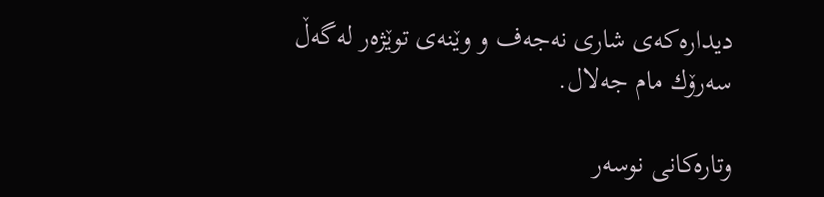دیداره‌كه‌ی شاری نه‌جه‌ف و وێنه‌ی توێژه‌ر له‌گه‌ڵ سه‌رۆك مام جه‌لال.

وتارەکانی نوسەر